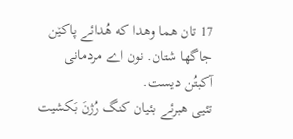17 تان هما وهدا که هُدائے پاکێن جاگها شتان. نون اے مردمانی آکبتُن دیست.
تئیی هبرئے بئیان کنگ رُژنَ بَکشیت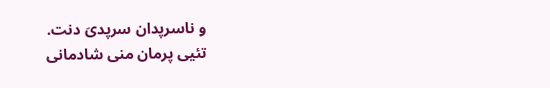و ناسرپدان سرپدیَ دنت.
تئیی پرمان منی شادمانی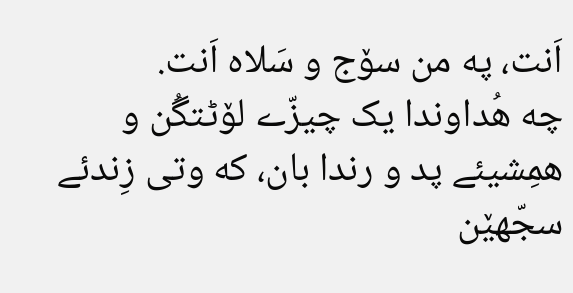اَنت، په من سۆج و سَلاه اَنت.
چه هُداوندا یک چیزّے لۆٹتگُن و همِشیئے پد و رندا بان، که وتی زِندئے سجّهێن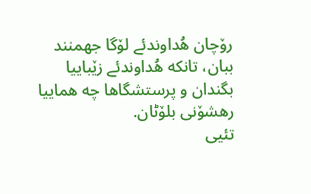رۆچان هُداوندئے لۆگا جهمنند ببان، تانکه هُداوندئے زێباییا بگندان و پرستشگاها چه هماییا رهشۆنی بلۆٹان.
تئیی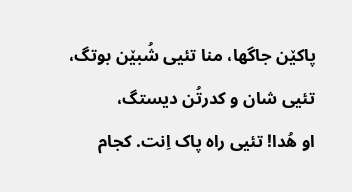پاکێن جاگها، منا تئیی شُبێن بوتگ، تئیی شان و کدرتُن دیستگ،
او هُدا! تئیی راه پاک اِنت. کجام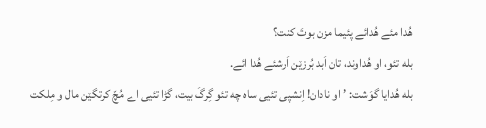هُدا مئے هُدائے پئیما مزن بوتَ کنت؟
بله تئو، او هُداوند، تان اَبد بُرزێن اَرشئے هُدا ائے.
بله هُدایا گوَشت: ’او نادان! اِنشپی تئیی ساه چه تئو گِرگَ بیت، گڑا تئیی اے مُچّ کرتگێن مال و مِلکت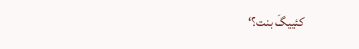کئییگَ بنت؟‘